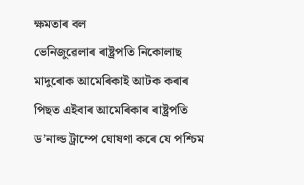ক্ষমতাৰ বল
ভেনিজুৱেলাৰ ৰাষ্ট্রপতি নিকোলাছ মাদুৰোক আমেৰিকাই আটক কৰাৰ পিছত এইবাৰ আমেৰিকাৰ ৰাষ্ট্রপতি ড’নাল্ড ট্ৰাম্পে ঘোষণা কৰে যে পশ্চিম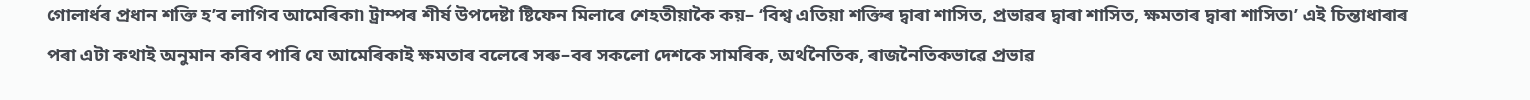গোলার্ধৰ প্রধান শক্তি হ’ব লাগিব আমেৰিকা৷ ট্ৰাম্পৰ শীর্ষ উপদেষ্টা ষ্টিফেন মিলাৰে শেহতীয়াকৈ কয়– ‘বিশ্ব এতিয়া শক্তিৰ দ্বাৰা শাসিত, প্রভাৱৰ দ্বাৰা শাসিত, ক্ষমতাৰ দ্বাৰা শাসিত৷’ এই চিন্তাধাৰাৰ পৰা এটা কথাই অনুমান কৰিব পাৰি যে আমেৰিকাই ক্ষমতাৰ বলেৰে সৰু–বৰ সকলো দেশকে সামৰিক, অর্থনৈতিক, ৰাজনৈতিকভাৱে প্রভাৱ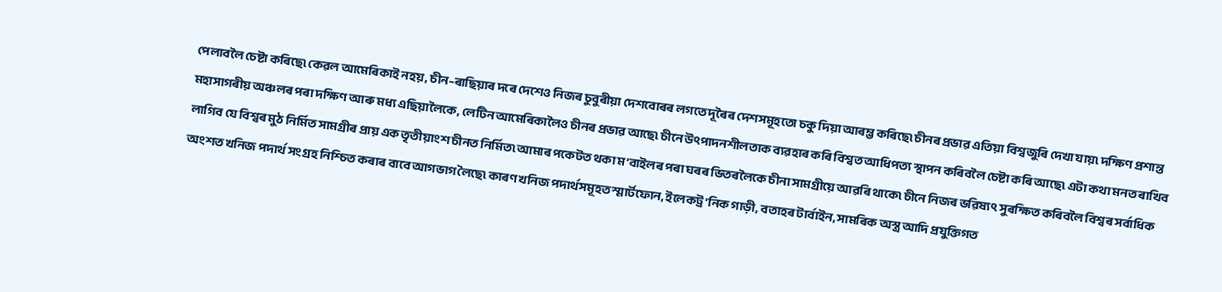পেলাবলৈ চেষ্টা কৰিছে৷ কেৱল আমেৰিকাই নহয়, চীন–ৰাছিয়াৰ দৰে দেশেও নিজৰ চুবুৰীয়া দেশবোৰৰ লগতে দূৰৈৰ দেশসমূহতো চকু দিয়া আৰম্ভ কৰিছে৷ চীনৰ প্রভাৱ এতিয়া বিশ্বজুৰি দেখা যায়৷ দক্ষিণ প্রশান্ত মহাসাগৰীয় অঞ্চলৰ পৰা দক্ষিণ আৰু মধ্য এছিয়ালৈকে, লেটিন আমেৰিকালৈও চীনৰ প্রভাৱ আছে৷ চীনে উৎপাদনশীলতাক ব্যৱহাৰ কৰি বিশ্বত আধিপত্য স্থাপন কৰিবলৈ চেষ্টা কৰি আছে৷ এটা কথা মনত ৰাখিব লাগিব যে বিশ্বৰ মুঠ নির্মিত সামগ্রীৰ প্রায় এক তৃতীয়াংশ চীনত নির্মিত৷ আমাৰ পকেটত থকা ম’বাইলৰ পৰা ঘৰৰ ভিতৰলৈকে চীনা সামগ্রীয়ে আৱৰি থাকে৷ চীনে নিজৰ ভৱিষ্যৎ সুৰক্ষিত কৰিবলৈ বিশ্বৰ সর্বাধিক অংশত খনিজ পদার্থ সংগ্রহ নিশ্চিত কৰাৰ বাবে আগভাগ লৈছে৷ কাৰণ খনিজ পদার্থসমূহত স্মার্টফোন, ইলেকট্র’নিক গাড়ী, বতাহৰ টার্বাইন, সামৰিক অস্ত্র আদি প্রযুক্তিগত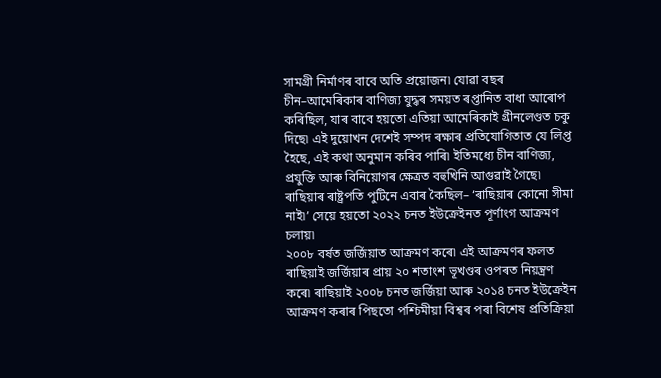সামগ্রী নির্মাণৰ বাবে অতি প্রয়োজন৷ যোৱা বছৰ চীন–আমেৰিকাৰ বাণিজ্য যুদ্ধৰ সময়ত ৰপ্তানিত বাধা আৰোপ কৰিছিল, যাৰ বাবে হয়তো এতিয়া আমেৰিকাই গ্রীনলেণ্ডত চকু দিছে৷ এই দুয়োখন দেশেই সম্পদ ৰক্ষাৰ প্রতিযোগিতাত যে লিপ্ত হৈছে, এই কথা অনুমান কৰিব পাৰি৷ ইতিমধ্যে চীন বাণিজ্য, প্রযুক্তি আৰু বিনিয়োগৰ ক্ষেত্রত বহুখিনি আগুৱাই গৈছে৷ ৰাছিয়াৰ ৰাষ্ট্রপতি পুটিনে এবাৰ কৈছিল– ‘ৰাছিয়াৰ কোনো সীমা নাই৷’ সেয়ে হয়তো ২০২২ চনত ইউক্রেইনত পূর্ণাংগ আক্রমণ চলায়৷
২০০৮ বর্ষত জর্জিয়াত আক্রমণ কৰে৷ এই আক্রমণৰ ফলত ৰাছিয়াই জর্জিয়াৰ প্রায় ২০ শতাংশ ভূখণ্ডৰ ওপৰত নিয়ন্ত্রণ কৰে৷ ৰাছিয়াই ২০০৮ চনত জর্জিয়া আৰু ২০১৪ চনত ইউক্রেইন আক্রমণ কৰাৰ পিছতো পশ্চিমীয়া বিশ্বৰ পৰা বিশেষ প্রতিক্রিয়া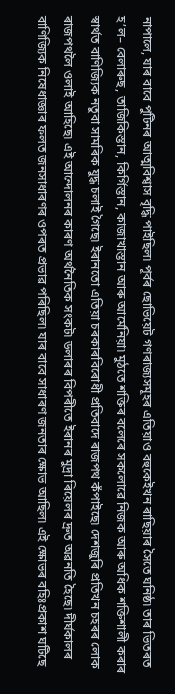নাপালে, যাৰ বাবে পুটিনৰ আত্মবিশ্বাস বৃদ্ধি পাইছিল৷ পূর্বৰ ছোভিয়েট গণৰাজ্যসমূহৰ এতিয়াও বহুকেইখন ৰাছিয়াৰ সৈতে ঘনিষ্ঠ৷ তাৰ ভিতৰত হ’ল– বেলাৰুছ, তাজিকিস্তান, কির্গিস্তান, কাজাখাস্তান আৰু আর্মেনিয়া৷ মুঠতে শক্তিৰ বলেৰে সকলোৱে নিজক আৰু অধিক শক্তিশালী কৰাৰ স্বার্থত বাণিজ্যিক নতুবা সামৰিক যুদ্ধ চলাই গৈছে৷ ইৰানতো এতিয়া চৰকাৰবিৰোধী প্রতিবাদে ৰাজপথ কঁপাইছে৷ দেশজুৰি প্রতিখন চহৰৰ লোক ৰাজপথলৈ ওলাই আহিছে৷ এই আন্দোলনৰ কাৰণ অর্থনৈতিক সংকট৷ ডলাৰৰ বিপৰীতে ইৰানৰ মুদ্রা ৰিয়েলৰ দ্রুত অৱনতি হৈছে৷ দীর্ঘকালৰ বাণিজ্যিক নিষেধাজ্ঞাৰ ফলত জনসাধাৰণৰ ওপৰত প্রভাৱ পৰিছিল৷ যাৰ বাবে সাধাৰণ জনতাৰ ক্ষোভ আছিল৷ এই ক্ষোভৰ বহিঃপ্রকাশ ঘটিছে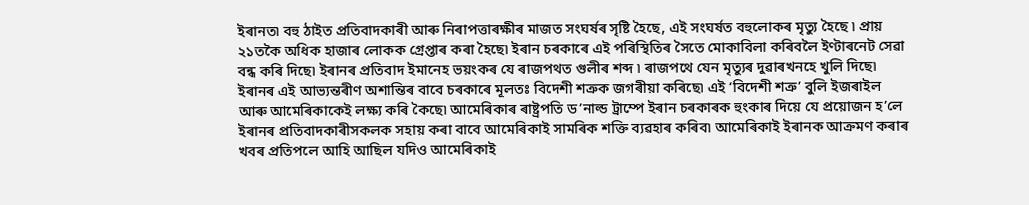ইৰানত৷ বহু ঠাইত প্রতিবাদকাৰী আৰু নিৰাপত্তাৰক্ষীৰ মাজত সংঘর্ষৰ সৃষ্টি হৈছে, এই সংঘর্ষত বহুলোকৰ মৃত্যু হৈছে ৷ প্রায় ২১তকৈ অধিক হাজাৰ লোকক গ্রেপ্তাৰ কৰা হৈছে৷ ইৰান চৰকাৰে এই পৰিস্থিতিৰ সৈতে মোকাবিলা কৰিবলৈ ইণ্টাৰনেট সেৱা বন্ধ কৰি দিছে৷ ইৰানৰ প্রতিবাদ ইমানেহ ভয়ংকৰ যে ৰাজপথত গুলীৰ শব্দ ৷ ৰাজপথে যেন মৃত্যুৰ দুৱাৰখনহে খুলি দিছে৷ ইৰানৰ এই আভ্যন্তৰীণ অশান্তিৰ বাবে চৰকাৰে মূলতঃ বিদেশী শত্রুক জগৰীয়া কৰিছে৷ এই ‘বিদেশী শত্রু’ বুলি ইজৰাইল আৰু আমেৰিকাকেই লক্ষ্য কৰি কৈছে৷ আমেৰিকাৰ ৰাষ্ট্রপতি ড’নাল্ড ট্ৰাম্পে ইৰান চৰকাৰক হুংকাৰ দিয়ে যে প্রয়োজন হ’লে ইৰানৰ প্রতিবাদকাৰীসকলক সহায় কৰা বাবে আমেৰিকাই সামৰিক শক্তি ব্যৱহাৰ কৰিব৷ আমেৰিকাই ইৰানক আক্রমণ কৰাৰ খবৰ প্রতিপলে আহি আছিল যদিও আমেৰিকাই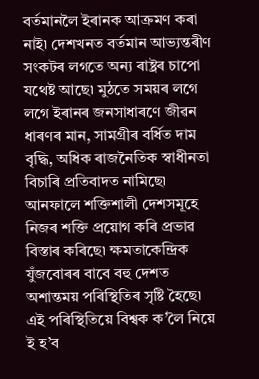বর্তমানলৈ ইৰানক আক্রমণ কৰা নাই৷ দেশখনত বর্তমান আভ্যন্তৰীণ সংকটৰ লগতে অন্য ৰাষ্ট্রৰ চাপো যথেষ্ট আছে৷ মুঠতে সময়ৰ লগে লগে ইৰানৰ জনসাধাৰণে জীৱন ধাৰণৰ মান, সামগ্রীৰ বর্ধিত দাম বৃদ্ধি, অধিক ৰাজনৈতিক স্বাধীনতা বিচাৰি প্রতিবাদত নামিছে৷ আনফালে শক্তিশালী দেশসমূহে নিজৰ শক্তি প্রয়োগ কৰি প্রভাৱ বিস্তাৰ কৰিছে৷ ক্ষমতাকেন্দ্রিক যুঁজবোৰৰ বাবে বহু দেশত অশান্তময় পৰিস্থিতিৰ সৃষ্টি হৈছে৷ এই পৰিস্থিতিয়ে বিশ্বক ক’লৈ নিয়ে ই হ’ব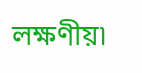লক্ষণীয়৷